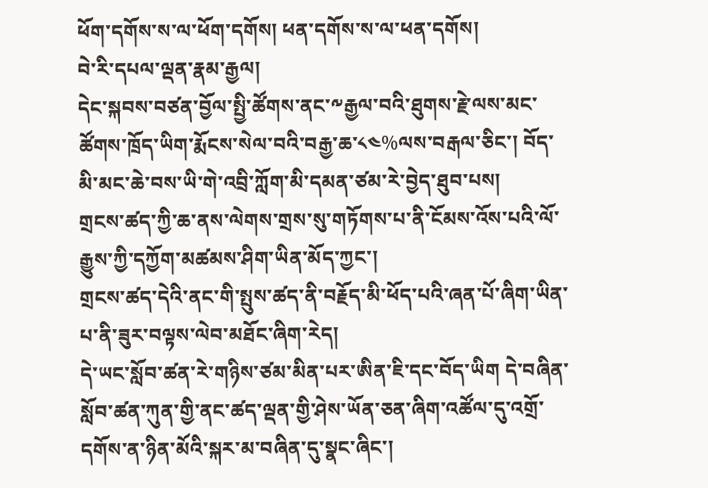ཕོག་དགོས་ས་ལ་ཕོག་དགོས། ཕན་དགོས་ས་ལ་ཕན་དགོས།
བེ་རི་དཔལ་ལྡན་རྣམ་རྒྱལ།
དེང་སྐབས་བཙན་བྱོལ་སྤྱི་ཚོགས་ནང་༸རྒྱལ་བའི་ཐུགས་རྗེ་ལས་མང་ཚོགས་ཁྲོད་ཡིག་རྨོངས་སེལ་བའི་བརྒྱ་ཆ་༨༤%ལས་བརྒལ་ཅིང་། བོད་མི་མང་ཆེ་བས་ཡི་གེ་འབྲི་ཀློག་མི་དམན་ཙམ་རེ་བྱེད་ཐུབ་པས།
གྲངས་ཚད་ཀྱི་ཆ་ནས་ལེགས་གྲས་སུ་གཏོགས་པ་ནི་ངོམས་འོས་པའི་ལོ་རྒྱུས་ཀྱི་དཀྱོག་མཚམས་ཤིག་ཡིན་མོད་ཀྱང་།
གྲངས་ཚད་དེའི་ནང་གི་སྤུས་ཚད་ནི་བརྗོད་མི་ཕོད་པའི་ཞན་པོ་ཞིག་ཡིན་པ་ནི་ཟུར་བལྟས་ལེབ་མཐོང་ཞིག་རེད།
དེ་ཡང་སློབ་ཚན་རེ་གཉིས་ཙམ་མིན་པར་ཨིན་ཇི་དང་བོད་ཡིག དེ་བཞིན་སློབ་ཚན་ཀུན་གྱི་ནང་ཚད་ལྡན་གྱི་ཤེས་ཡོན་ཅན་ཞིག་འཚོལ་དུ་འགྲོ་དགོས་ན་ཉིན་མོའི་སྐར་མ་བཞིན་དུ་སྣང་ཞིང་།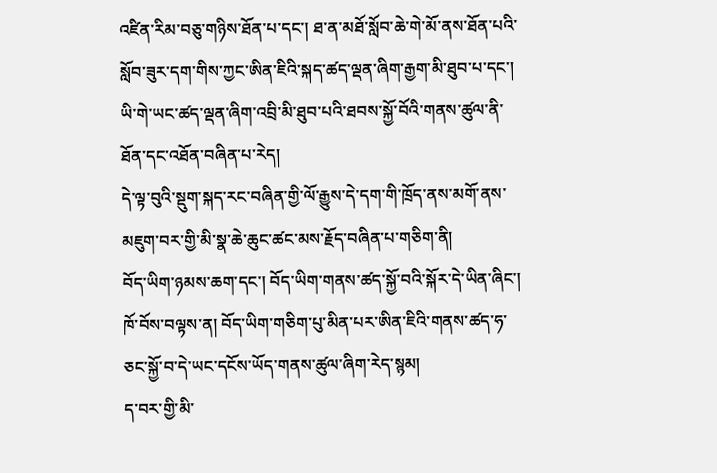འཛིན་རིམ་བཅུ་གཉིས་ཐོན་པ་དང་། ཐ་ན་མཐོ་སློབ་ཆེ་གེ་མོ་ནས་ཐོན་པའི་སློབ་ཟུར་དག་གིས་ཀྱང་ཨིན་ཇིའི་སྐད་ཚད་ལྡན་ཞིག་རྒྱག་མི་ཐུབ་པ་དང་།
ཡི་གེ་ཡང་ཚད་ལྡན་ཞིག་འབྲི་མི་ཐུབ་པའི་ཐབས་སྐྱོ་བོའི་གནས་ཚུལ་ནི་ཐོན་དང་འཐོན་བཞིན་པ་རེད།
དེ་ལྟ་བུའི་སྡུག་སྐད་རང་བཞིན་གྱི་ལོ་རྒྱུས་དེ་དག་གི་ཁྲོད་ནས་མགོ་ནས་མཇུག་བར་གྱི་མི་སྣ་ཆེ་ཆུང་ཚང་མས་རྗོད་བཞིན་པ་གཅིག་ནི།
བོད་ཡིག་ཉམས་ཆག་དང་། བོད་ཡིག་གནས་ཚད་སྐྱོ་བའི་སྐོར་དེ་ཡིན་ཞིང་། ཁོ་བོས་བལྟས་ན། བོད་ཡིག་གཅིག་པུ་མིན་པར་ཨིན་ཇིའི་གནས་ཚད་ཧ་ཅང་སྐྱོ་བ་དེ་ཡང་དངོས་ཡོད་གནས་ཚུལ་ཞིག་རེད་སྙམ།
ད་བར་གྱི་མི་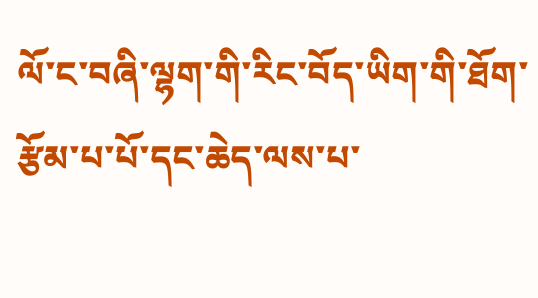ལོ་ང་བཞི་ལྷག་གི་རིང་བོད་ཡིག་གི་ཐོག་རྩོམ་པ་པོ་དང་ཆེད་ལས་པ་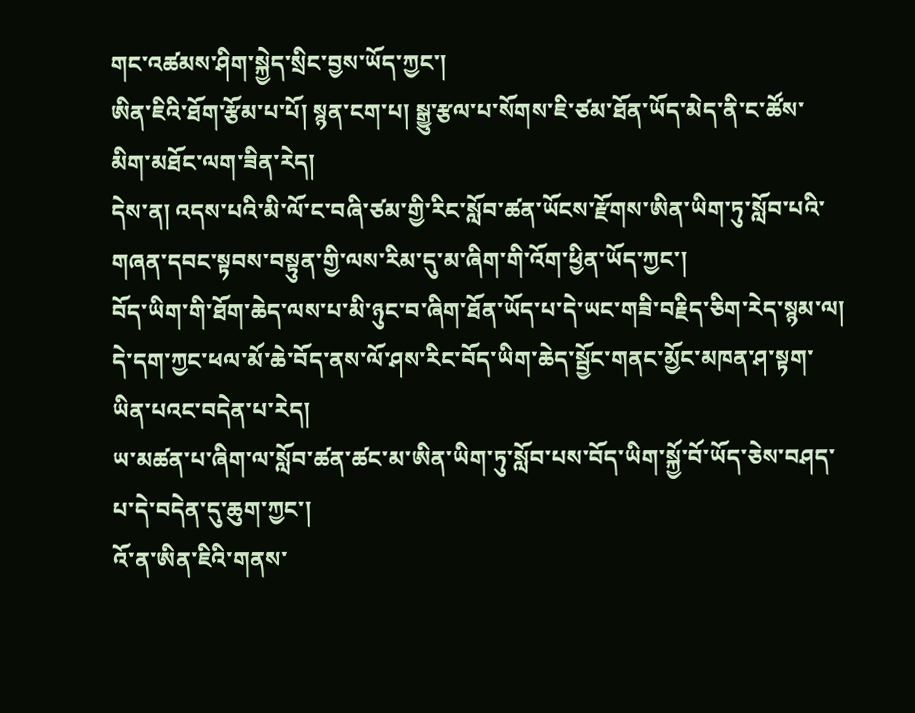གང་འཚམས་ཤིག་སྐྱེད་སྲིང་བྱས་ཡོད་ཀྱང་།
ཨིན་ཇིའི་ཐོག་རྩོམ་པ་པོ། སྙན་ངག་པ། སྒྱུ་རྩལ་པ་སོགས་ཇི་ཙམ་ཐོན་ཡོད་མེད་ནི་ང་ཚོས་མིག་མཐོང་ལག་ཟིན་རེད།
དེས་ན། འདས་པའི་མི་ལོ་ང་བཞི་ཙམ་གྱི་རིང་སློབ་ཚན་ཡོངས་རྫོགས་ཨིན་ཡིག་ཏུ་སློབ་པའི་གཞན་དབང་སྟབས་བསྟུན་གྱི་ལས་རིམ་དུ་མ་ཞིག་གི་འོག་ཕྱིན་ཡོད་ཀྱང་།
བོད་ཡིག་གི་ཐོག་ཆེད་ལས་པ་མི་ཉུང་བ་ཞིག་ཐོན་ཡོད་པ་དེ་ཡང་གཟི་བརྗིད་ཅིག་རེད་སྙམ་ལ། དེ་དག་ཀྱང་ཕལ་མོ་ཆེ་བོད་ནས་ལོ་ཤས་རིང་བོད་ཡིག་ཆེད་སྦྱོང་གནང་མྱོང་མཁན་ཤ་སྟག་ཡིན་པའང་བདེན་པ་རེད།
ཡ་མཚན་པ་ཞིག་ལ་སློབ་ཚན་ཚང་མ་ཨིན་ཡིག་ཏུ་སློབ་པས་བོད་ཡིག་སྐྱོ་བོ་ཡོད་ཅེས་བཤད་པ་དེ་བདེན་དུ་ཆུག་ཀྱང་།
འོ་ན་ཨིན་ཇིའི་གནས་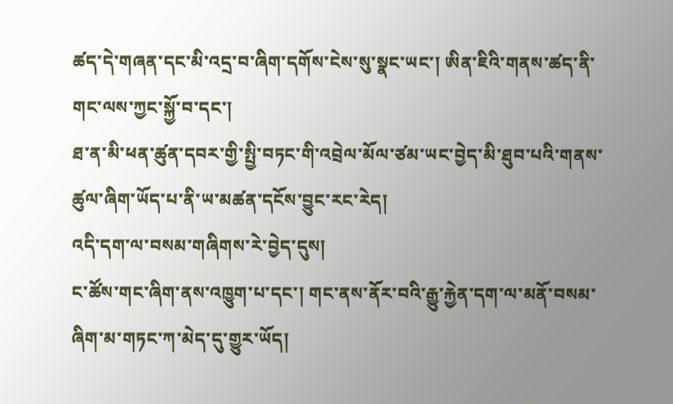ཚད་དེ་གཞན་དང་མི་འདྲ་བ་ཞིག་དགོས་ངེས་སུ་སྣང་ཡང་། ཨིན་ཇིའི་གནས་ཚད་ནི་གང་ལས་ཀྱང་སྐྱོ་བ་དང་།
ཐ་ན་མི་ཕན་ཚུན་དབར་གྱི་སྤྱི་བཏང་གི་འབྲེལ་མོལ་ཙམ་ཡང་བྱེད་མི་ཐུབ་པའི་གནས་ཚུལ་ཞིག་ཡོད་པ་ནི་ཡ་མཚན་དངོས་བྱུང་རང་རེད།
འདི་དག་ལ་བསམ་གཞིགས་རེ་བྱེད་དུས།
ང་ཚོས་གང་ཞིག་ནས་འཁྱུག་པ་དང་། གང་ནས་ནོར་བའི་རྒྱུ་རྐྱེན་དག་ལ་མནོ་བསམ་ཞིག་མ་གཏང་ཀ་མེད་དུ་གྱུར་ཡོད།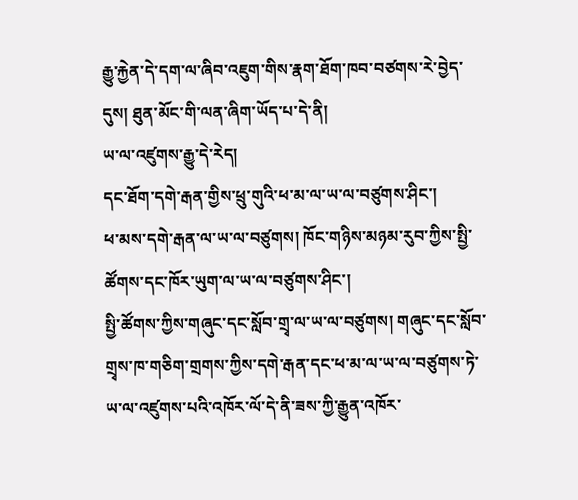རྒྱུ་རྐྱེན་དེ་དག་ལ་ཞིབ་འཇུག་གིས་རྣག་ཐོག་ཁབ་བཙགས་རེ་བྱེད་དུས། ཐུན་མོང་གི་ལན་ཞིག་ཡོད་པ་དེ་ནི།
ཡ་ལ་འཛུགས་རྒྱུ་དེ་རེད།
དང་ཐོག་དགེ་རྒན་གྱིས་ཕྲུ་གུའི་ཕ་མ་ལ་ཡ་ལ་བཙུགས་ཤིང་།
ཕ་མས་དགེ་རྒན་ལ་ཡ་ལ་བཙུགས། ཁོང་གཉིས་མཉམ་རུབ་ཀྱིས་སྤྱི་ཚོགས་དང་ཁོར་ཡུག་ལ་ཡ་ལ་བཙུགས་ཤིང་།
སྤྱི་ཚོགས་ཀྱིས་གཞུང་དང་སློབ་གྲྭ་ལ་ཡ་ལ་བཙུགས། གཞུང་དང་སློབ་གྲྭས་ཁ་གཅིག་གྲགས་ཀྱིས་དགེ་རྒན་དང་ཕ་མ་ལ་ཡ་ལ་བཙུགས་ཏེ་ཡ་ལ་འཛུགས་པའི་འཁོར་ལོ་དེ་ནི་ཟས་ཀྱི་རྒྱུན་འཁོར་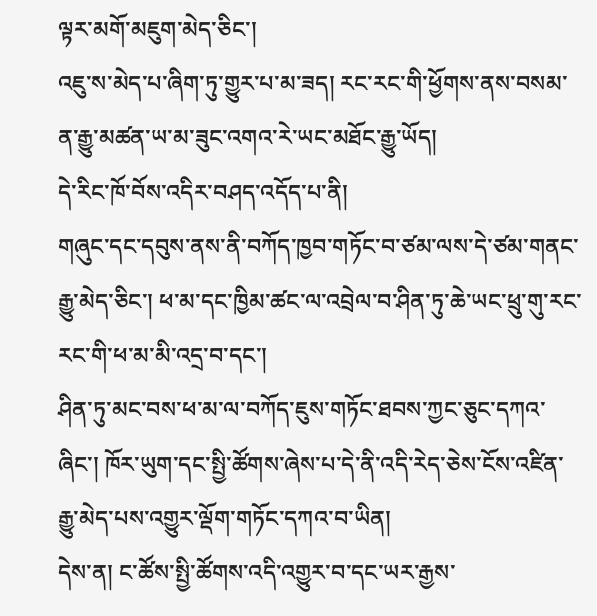ལྟར་མགོ་མཇུག་མེད་ཅིང་།
འཇུ་ས་མེད་པ་ཞིག་ཏུ་གྱུར་པ་མ་ཟད། རང་རང་གི་ཕྱོགས་ནས་བསམ་ན་རྒྱུ་མཚན་ཡ་མ་ཟུང་འགའ་རེ་ཡང་མཐོང་རྒྱུ་ཡོད།
དེ་རིང་ཁོ་བོས་འདིར་བཤད་འདོད་པ་ནི།
གཞུང་དང་དབུས་ནས་ནི་བཀོད་ཁྱབ་གཏོང་བ་ཙམ་ལས་དེ་ཙམ་གནང་རྒྱུ་མེད་ཅིང་། ཕ་མ་དང་ཁྱིམ་ཚང་ལ་འབྲེལ་བ་ཤིན་ཏུ་ཆེ་ཡང་ཕྲུ་གུ་རང་རང་གི་ཕ་མ་མི་འདྲ་བ་དང་།
ཤིན་ཏུ་མང་བས་ཕ་མ་ལ་བཀོད་ཇུས་གཏོང་ཐབས་ཀྱང་ཅུང་དཀའ་ཞིང་། ཁོར་ཡུག་དང་སྤྱི་ཚོགས་ཞེས་པ་དེ་ནི་འདི་རེད་ཅེས་ངོས་འཛིན་རྒྱུ་མེད་པས་འགྱུར་ལྡོག་གཏོང་དཀའ་བ་ཡིན།
དེས་ན། ང་ཚོས་སྤྱི་ཚོགས་འདི་འགྱུར་བ་དང་ཡར་རྒྱས་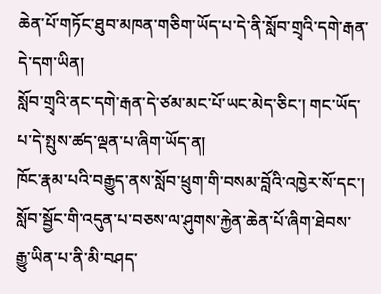ཆེན་པོ་གཏོང་ཐུབ་མཁན་གཅིག་ཡོད་པ་དེ་ནི་སློབ་གྲྭའི་དགེ་རྒན་དེ་དག་ཡིན།
སློབ་གྲྭའི་ནང་དགེ་རྒན་དེ་ཙམ་མང་པོ་ཡང་མེད་ཅིང་། གང་ཡོད་པ་དེ་སྤུས་ཚད་ལྡན་པ་ཞིག་ཡོད་ན།
ཁོང་རྣམ་པའི་བརྒྱུད་ནས་སློབ་ཕྲུག་གི་བསམ་བློའི་འཁྱེར་སོ་དང་། སློབ་སྦྱོང་གི་འདུན་པ་བཅས་ལ་ཤུགས་རྐྱེན་ཆེན་པོ་ཞིག་ཐེབས་རྒྱུ་ཡིན་པ་ནི་མི་བཤད་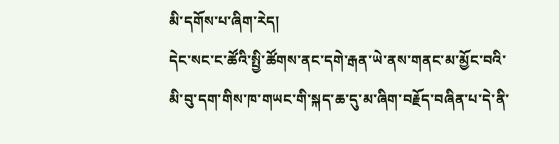མི་དགོས་པ་ཞིག་རེད།
དེང་སང་ང་ཚོའི་སྤྱི་ཚོགས་ནང་དགེ་རྒན་ཡེ་ནས་གནང་མ་མྱོང་བའི་མི་བུ་དག་གིས་ཁ་གཡང་གི་སྐད་ཆ་དུ་མ་ཞིག་བརྗོད་བཞིན་པ་དེ་ནི་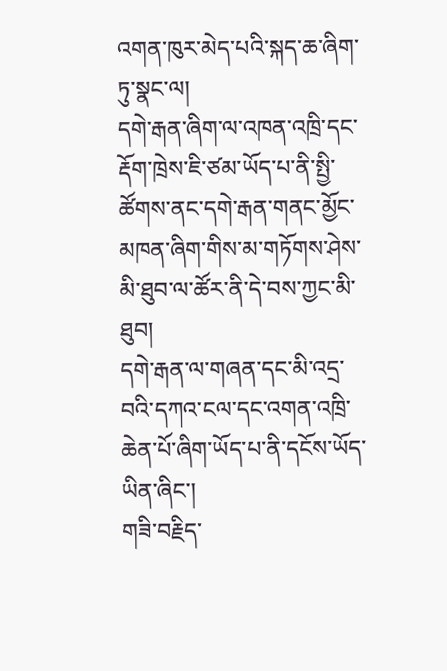འགན་ཁུར་མེད་པའི་སྐད་ཆ་ཞིག་ཏུ་སྣང་ལ།
དགེ་རྒན་ཞིག་ལ་འཁན་འཁྲི་དང་རྡོག་ཁྲེས་ཇི་ཙམ་ཡོད་པ་ནི་སྤྱི་ཚོགས་ནང་དགེ་རྒན་གནང་མྱོང་མཁན་ཞིག་གིས་མ་གཏོགས་ཤེས་མི་ཐུབ་ལ་ཚོར་ནི་དེ་བས་ཀྱང་མི་ཐུབ།
དགེ་རྒན་ལ་གཞན་དང་མི་འདྲ་བའི་དཀའ་ངལ་དང་འགན་འཁྲི་ཆེན་པོ་ཞིག་ཡོད་པ་ནི་དངོས་ཡོད་ཡིན་ཞིང་།
གཟི་བརྗིད་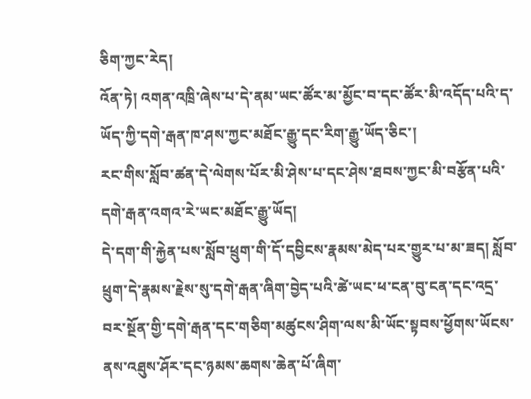ཅིག་ཀྱང་རེད།
འོན་ཏེ། འགན་འཁྲི་ཞེས་པ་དེ་ནམ་ཡང་ཚོར་མ་མྱོང་བ་དང་ཚོར་མི་འདོད་པའི་ད་ཡོད་ཀྱི་དགེ་རྒན་ཁ་ཤས་ཀྱང་མཐོང་རྒྱུ་དང་རིག་རྒྱུ་ཡོད་ཅིང་།
རང་གིས་སློབ་ཚན་དེ་ལེགས་པོར་མི་ཤེས་པ་དང་ཤེས་ཐབས་ཀྱང་མི་བརྩོན་པའི་དགེ་རྒན་འགའ་རེ་ཡང་མཐོང་རྒྱུ་ཡོད།
དེ་དག་གི་རྐྱེན་པས་སློབ་ཕྲུག་གི་དོ་དབྱིངས་རྣམས་མེད་པར་གྱུར་པ་མ་ཟད། སློབ་ཕྲུག་དེ་རྣམས་རྗེས་སུ་དགེ་རྒན་ཞིག་བྱེད་པའི་ཚེ་ཡང་ཕ་ངན་བུ་ངན་དང་འདྲ་བར་སྔོན་གྱི་དགེ་རྒན་དང་གཅིག་མཚུངས་ཤིག་ལས་མི་ཡོང་སྟབས་ཕྱོགས་ཡོངས་ནས་འཐུས་ཤོར་དང་ཉམས་ཆགས་ཆེན་པོ་ཞིག་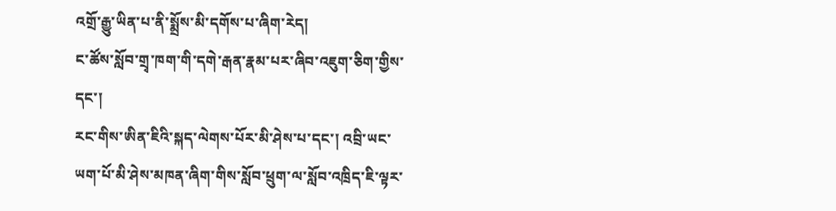འགྲོ་རྒྱུ་ཡིན་པ་ནི་སྨྲོས་མི་དགོས་པ་ཞིག་རེད།
ང་ཚོས་སློབ་གྲྭ་ཁག་གི་དགེ་རྒན་རྣམ་པར་ཞིབ་འཇུག་ཅིག་གྱིས་དང་།
རང་གིས་ཨིན་ཇིའི་སྐད་ལེགས་པོར་མི་ཤེས་པ་དང་། འབྲི་ཡང་ཡག་པོ་མི་ཤེས་མཁན་ཞིག་གིས་སློབ་ཕྲུག་ལ་སློབ་འཁྲིད་ཇི་ལྟར་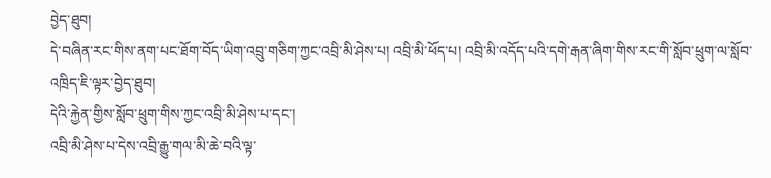བྱེད་ཐུབ།
དེ་བཞིན་རང་གིས་ནག་པང་ཐོག་བོད་ཡིག་འབྲུ་གཅིག་ཀྱང་འབྲི་མི་ཤེས་པ། འབྲི་མི་ཕོད་པ། འབྲི་མི་འདོད་པའི་དགེ་རྒན་ཞིག་གིས་རང་གི་སློབ་ཕྲུག་ལ་སློབ་འཁྲིད་ཇི་ལྟར་བྱེད་ཐུབ།
དེའི་རྐྱེན་གྱིས་སློབ་ཕྲུག་གིས་ཀྱང་འབྲི་མི་ཤེས་པ་དང་།
འབྲི་མི་ཤེས་པ་དེས་འབྲི་རྒྱུ་གལ་མི་ཆེ་བའི་ལྟ་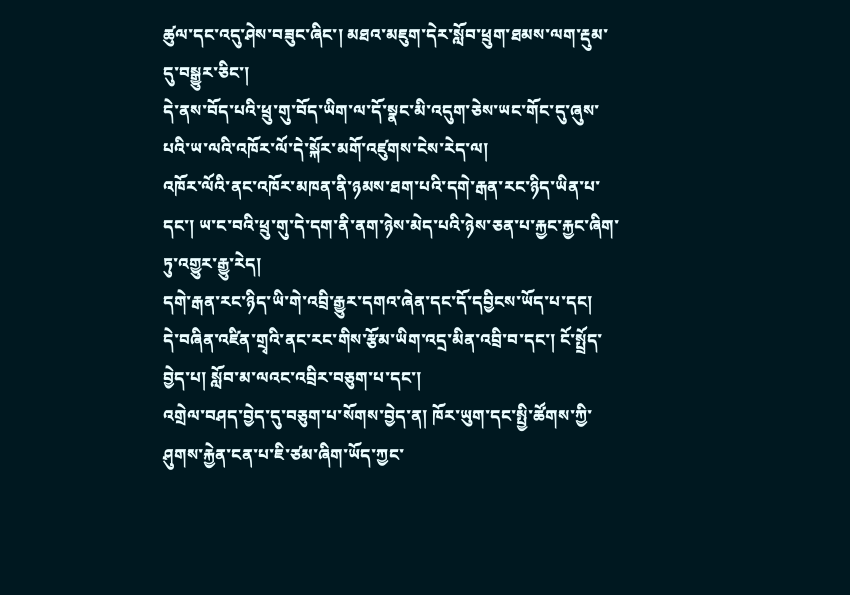ཚུལ་དང་འདུ་ཤེས་བཟུང་ཞིང་། མཐའ་མཇུག་དེར་སློབ་ཕྲུག་ཐམས་ལག་རྡུམ་དུ་བསྒྱུར་ཅིང་།
དེ་ནས་བོད་པའི་ཕྲུ་གུ་བོད་ཡིག་ལ་དོ་སྣང་མི་འདུག་ཅེས་ཡང་གོང་དུ་ཞུས་པའི་ཡ་ལའི་འཁོར་ལོ་དེ་སྐོར་མགོ་འཛུགས་ངེས་རེད་ལ།
འཁོར་ལོའི་ནང་འཁོར་མཁན་ནི་ཉམས་ཐག་པའི་དགེ་རྒན་རང་ཉིད་ཡིན་པ་དང་། ཡ་ང་བའི་ཕྲུ་གུ་དེ་དག་ནི་ནག་ཉེས་མེད་པའི་ཉེས་ཅན་པ་རྐྱང་རྐྱང་ཞིག་ཏུ་འགྱུར་རྒྱུ་རེད།
དགེ་རྒན་རང་ཉིད་ཡི་གེ་འབྲི་རྒྱུར་དགའ་ཞེན་དང་དོ་དབྱིངས་ཡོད་པ་དང།
དེ་བཞིན་འཛིན་གྲྭའི་ནང་རང་གིས་རྩོམ་ཡིག་འདྲ་མིན་འབྲི་བ་དང་། ངོ་སྤྲོད་བྱེད་པ། སློབ་མ་ལའང་འབྲིར་བཅུག་པ་དང་།
འགྲེལ་བཤད་བྱེད་དུ་བཅུག་པ་སོགས་བྱེད་ན། ཁོར་ཡུག་དང་སྤྱི་ཚོགས་ཀྱི་ཤུགས་རྐྱེན་ངན་པ་ཇི་ཙམ་ཞིག་ཡོད་ཀྱང་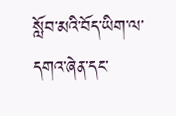སློབ་མའི་བོད་ཡིག་ལ་དགའ་ཞེན་དང་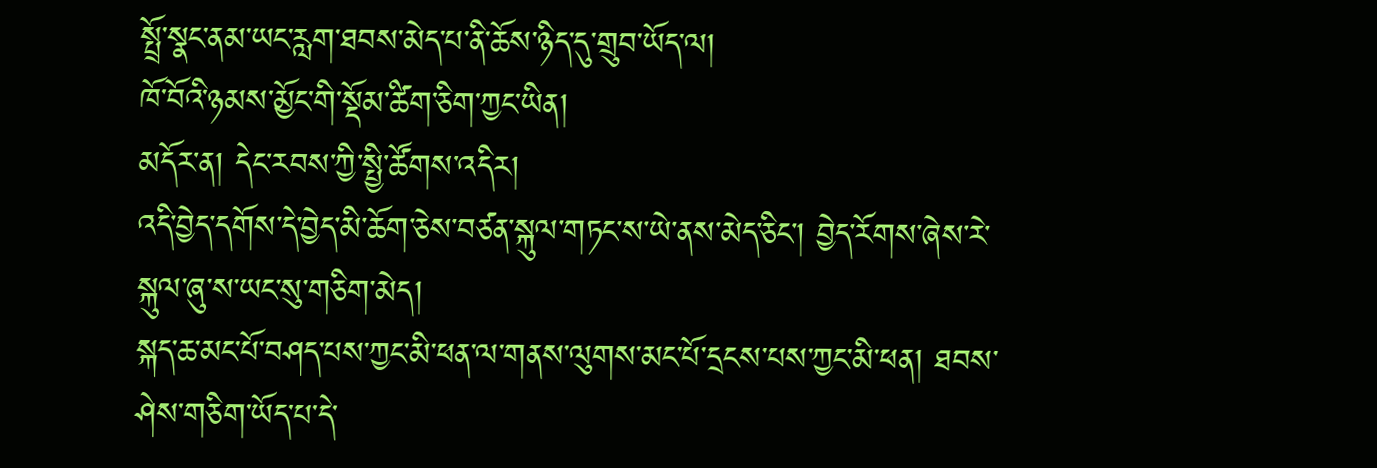སྤྲོ་སྣང་ནམ་ཡང་རླག་ཐབས་མེད་པ་ནི་ཆོས་ཉིད་དུ་གྲུབ་ཡོད་ལ།
ཁོ་བོའི་ཉམས་མྱོང་གི་སྡོམ་ཚིག་ཅིག་ཀྱང་ཡིན།
མདོར་ན། དེང་རབས་ཀྱི་སྤྱི་ཚོགས་འདིར།
འདི་བྱེད་དགོས་དེ་བྱེད་མི་ཆོག་ཅེས་བཙན་སྐུལ་གཏང་ས་ཡེ་ནས་མེད་ཅིང་། བྱེད་རོགས་ཞེས་རེ་སྐུལ་ཞུ་ས་ཡང་སུ་གཅིག་མེད།
སྐད་ཆ་མང་པོ་བཤད་པས་ཀྱང་མི་ཕན་ལ་གནས་ལུགས་མང་པོ་དྲངས་པས་ཀྱང་མི་ཕན། ཐབས་ཤེས་གཅིག་ཡོད་པ་དེ་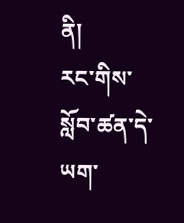ནི།
རང་གིས་སློབ་ཚན་དེ་ཡག་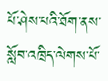པོ་ཤེས་པའི་ཐོག་ནས་སློབ་འཁྲིད་ལེགས་པོ་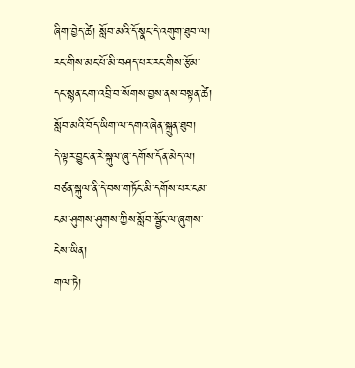ཞིག་བྱེད་ཚེ། སློབ་མའི་དོ་སྣང་དེ་འགུག་ཐུབ་ལ།
རང་གིས་མང་པོ་མི་བཤད་པར་རང་གིས་རྩོམ་དང་སྙན་ངག་འབྲི་བ་སོགས་བྱས་ནས་བསྟན་ཚེ། སློབ་མའི་བོད་ཡིག་ལ་དགའ་ཞེན་སྐྲུན་ཐུབ།
དེ་ལྟར་བྱུང་ན་རེ་སྐུལ་ཞུ་དགོས་དོན་མེད་ལ། བཙན་སྐུལ་ནི་དེ་བས་གཏོང་མི་དགོས་པར་ངམ་ངམ་ཤུགས་ཤུགས་ཀྱིས་སློབ་སྦྱོང་ལ་ཞུགས་ངེས་ཡིན།
གལ་ཏེ།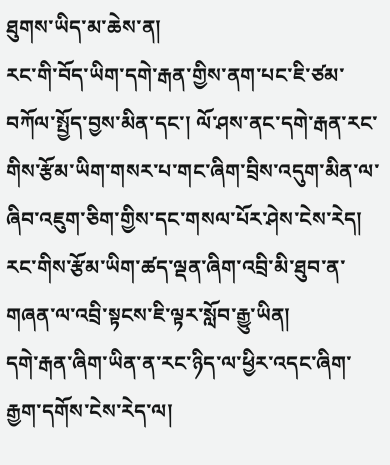ཐུགས་ཡིད་མ་ཆེས་ན།
རང་གི་བོད་ཡིག་དགེ་རྒན་གྱིས་ནག་པང་ཇི་ཙམ་བཀོལ་སྤྱོད་བྱས་མིན་དང་། ལོ་ཤས་ནང་དགེ་རྒན་རང་གིས་རྩོམ་ཡིག་གསར་པ་གང་ཞིག་བྲིས་འདུག་མིན་ལ་ཞིབ་འཇུག་ཅིག་གྱིས་དང་གསལ་པོར་ཤེས་ངེས་རེད། རང་གིས་རྩོམ་ཡིག་ཚད་ལྡན་ཞིག་འབྲི་མི་ཐུབ་ན་གཞན་ལ་འབྲི་སྟངས་ཇི་ལྟར་སློབ་རྒྱུ་ཡིན།
དགེ་རྒན་ཞིག་ཡིན་ན་རང་ཉིད་ལ་ཕྱིར་འདང་ཞིག་རྒྱག་དགོས་ངེས་རེད་ལ།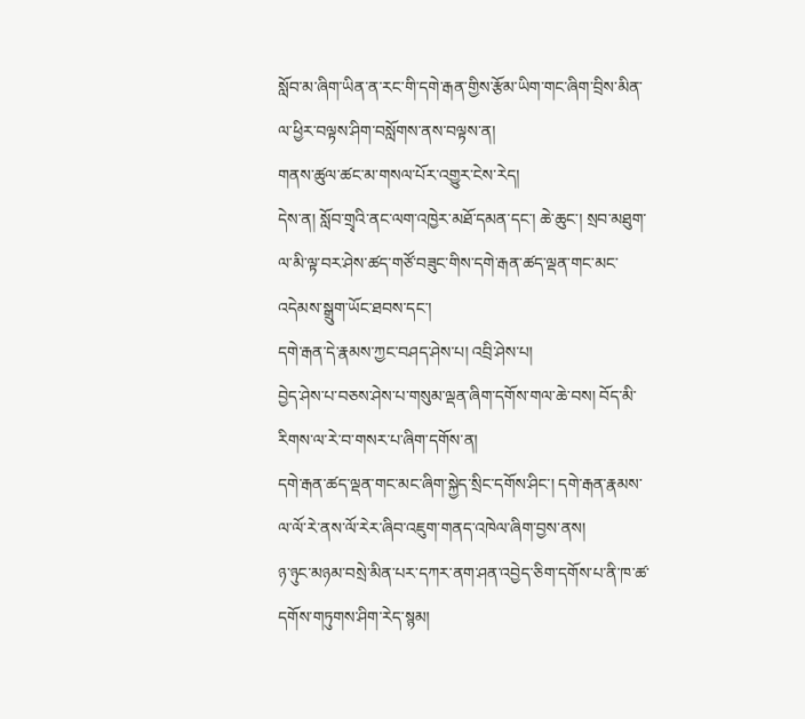སློབ་མ་ཞིག་ཡིན་ན་རང་གི་དགེ་རྒན་གྱིས་རྩོམ་ཡིག་གང་ཞིག་བྲིས་མིན་ལ་ཕྱིར་བལྟས་ཤིག་བསློགས་ནས་བལྟས་ན།
གནས་ཚུལ་ཚང་མ་གསལ་པོར་འགྱུར་ངེས་རེད།
དེས་ན། སློབ་གྲྭའི་ནང་ལག་འཁྱེར་མཐོ་དམན་དང་། ཆེ་ཆུང་། སྲབ་མཐུག་ལ་མི་ལྟ་བར་ཤེས་ཚད་གཙོ་བཟུང་གིས་དགེ་རྒན་ཚད་ལྡན་གང་མང་འདེམས་སྒྲུག་ཡོང་ཐབས་དང་།
དགེ་རྒན་དེ་རྣམས་ཀྱང་བཤད་ཤེས་པ། འབྲི་ཤེས་པ།
བྱེད་ཤེས་པ་བཅས་ཤེས་པ་གསུམ་ལྡན་ཞིག་དགོས་གལ་ཆེ་བས། བོད་མི་རིགས་ལ་རེ་བ་གསར་པ་ཞིག་དགོས་ན།
དགེ་རྒན་ཚད་ལྡན་གང་མང་ཞིག་སྐྱེད་སྲིང་དགོས་ཤིང་། དགེ་རྒན་རྣམས་ལ་ལོ་རེ་ནས་ལོ་རེར་ཞིབ་འཇུག་གནད་འཁེལ་ཞིག་བྱས་ནས།
ཉ་ཉུང་མཉམ་བསྲེ་མིན་པར་དཀར་ནག་ཤན་འབྱེད་ཅིག་དགོས་པ་ནི་ཁ་ཚ་དགོས་གཏུགས་ཤིག་རེད་སྙམ།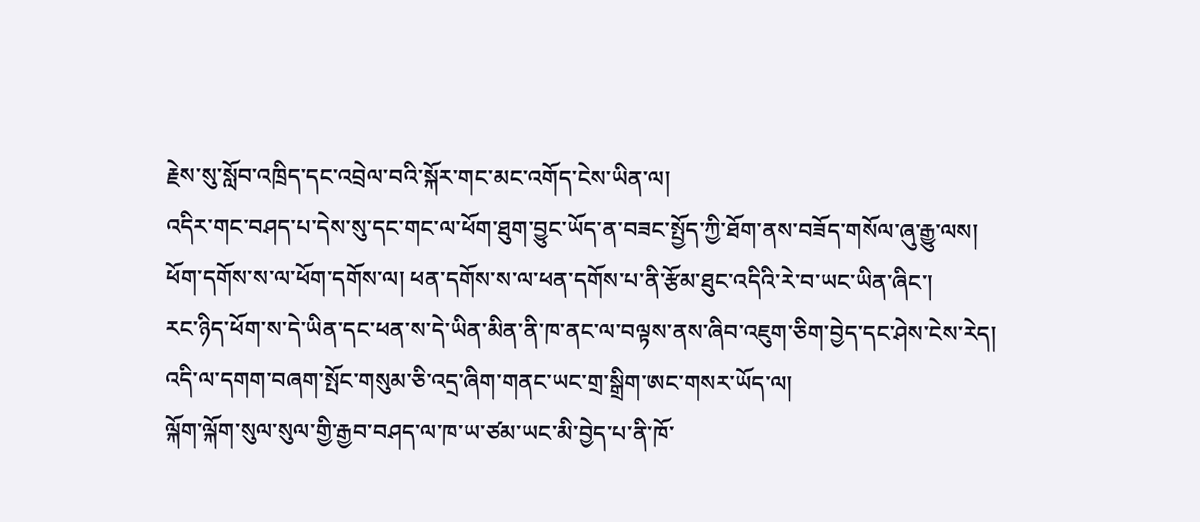རྗེས་སུ་སློབ་འཁྲིད་དང་འབྲེལ་བའི་སྐོར་གང་མང་འགོད་ངེས་ཡིན་ལ།
འདིར་གང་བཤད་པ་དེས་སུ་དང་གང་ལ་ཕོག་ཐུག་བྱུང་ཡོད་ན་བཟང་སྤྱོད་ཀྱི་ཐོག་ནས་བཟོད་གསོལ་ཞུ་རྒྱུ་ལས།
ཕོག་དགོས་ས་ལ་ཕོག་དགོས་ལ། ཕན་དགོས་ས་ལ་ཕན་དགོས་པ་ནི་རྩོམ་ཐུང་འདིའི་རེ་བ་ཡང་ཡིན་ཞིང་།
རང་ཉིད་ཕོག་ས་དེ་ཡིན་དང་ཕན་ས་དེ་ཡིན་མིན་ནི་ཁ་ནང་ལ་བལྟས་ནས་ཞིབ་འཇུག་ཅིག་བྱེད་དང་ཤེས་ངེས་རེད།
འདི་ལ་དགག་བཞག་སྤོང་གསུམ་ཅི་འདྲ་ཞིག་གནང་ཡང་གྲ་སྒྲིག་ཨང་གསར་ཡོད་ལ།
ལྐོག་ལྐོག་སུལ་སུལ་གྱི་རྒྱབ་བཤད་ལ་ཁ་ཡ་ཙམ་ཡང་མི་བྱེད་པ་ནི་ཁོ་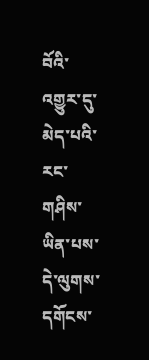བོའི་འགྱུར་དུ་མེད་པའི་རང་གཤིས་ཡིན་པས་དེ་ལུགས་དགོངས་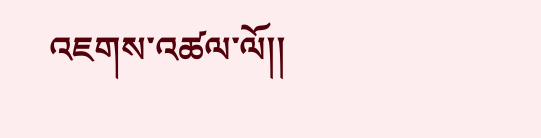འཇགས་འཚལ་ལོ།།